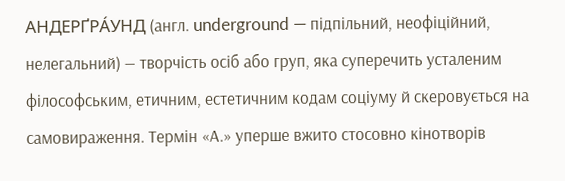АНДЕРҐРА́УНД (англ. underground — підпільний, неофіційний, нелегальний) — творчість осіб або груп, яка суперечить усталеним філософським, етичним, естетичним кодам соціуму й скеровується на самовираження. Термін «А.» уперше вжито стосовно кінотворів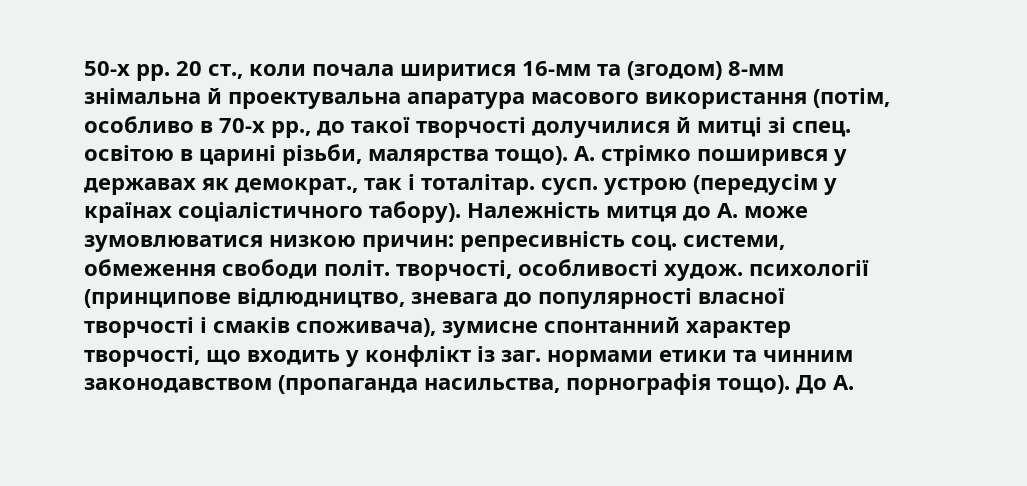50-х рр. 20 ст., коли почала ширитися 16-мм та (згодом) 8-мм знімальна й проектувальна апаратура масового використання (потім, особливо в 70-х рр., до такої творчості долучилися й митці зі спец. освітою в царині різьби, малярства тощо). А. стрімко поширився у державах як демократ., так і тоталітар. сусп. устрою (передусім у країнах соціалістичного табору). Належність митця до А. може зумовлюватися низкою причин: репресивність соц. системи, обмеження свободи політ. творчості, особливості худож. психології (принципове відлюдництво, зневага до популярності власної творчості і смаків споживача), зумисне спонтанний характер творчості, що входить у конфлікт із заг. нормами етики та чинним законодавством (пропаганда насильства, порнографія тощо). До А.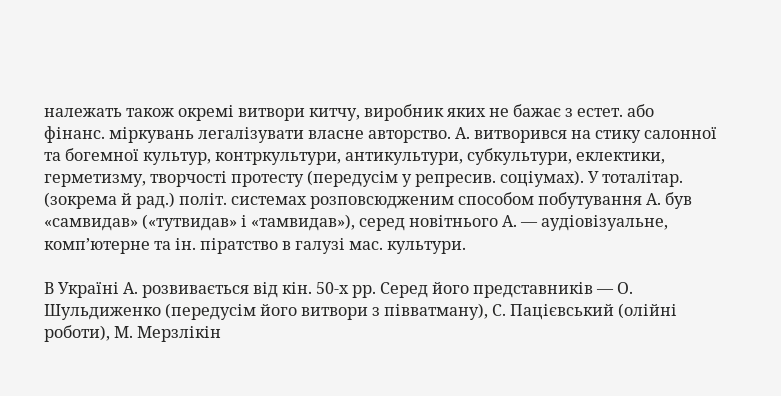належать також окремі витвори китчу, виробник яких не бажає з естет. або фінанс. міркувань легалізувати власне авторство. А. витворився на стику салонної та богемної культур, контркультури, антикультури, субкультури, еклектики, герметизму, творчості протесту (передусім у репресив. соціумах). У тоталітар. (зокрема й рад.) політ. системах розповсюдженим способом побутування А. був «самвидав» («тутвидав» і «тамвидав»), серед новітнього А. — аудіовізуальне, компʼютерне та ін. піратство в галузі мас. культури.

В Україні А. розвивається від кін. 50-х рр. Серед його представників — О. Шульдиженко (передусім його витвори з півватману), С. Пацієвський (олійні роботи), М. Мерзлікін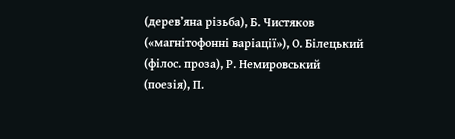(деревʼяна різьба), Б. Чистяков («магнітофонні варіації»), О. Білецький (філос. проза), Р. Немировський (поезія), П.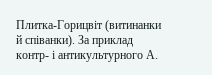Плитка-Горицвіт (витинанки й співанки). За приклад контр- і антикультурного А.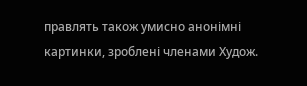правлять також умисно анонімні картинки, зроблені членами Худож.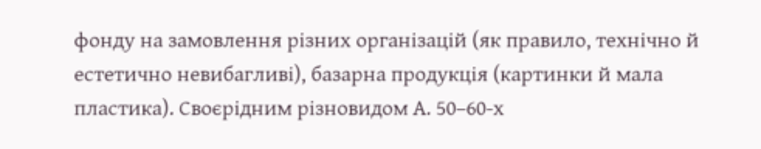фонду на замовлення різних організацій (як правило, технічно й естетично невибагливі), базарна продукція (картинки й мала пластика). Своєрідним різновидом А. 50–60-х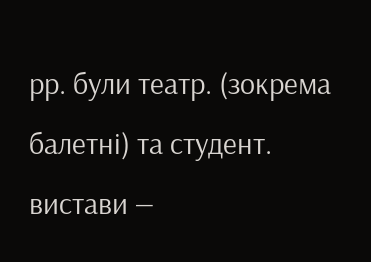рр. були театр. (зокрема балетні) та студент. вистави —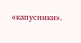«капусники».